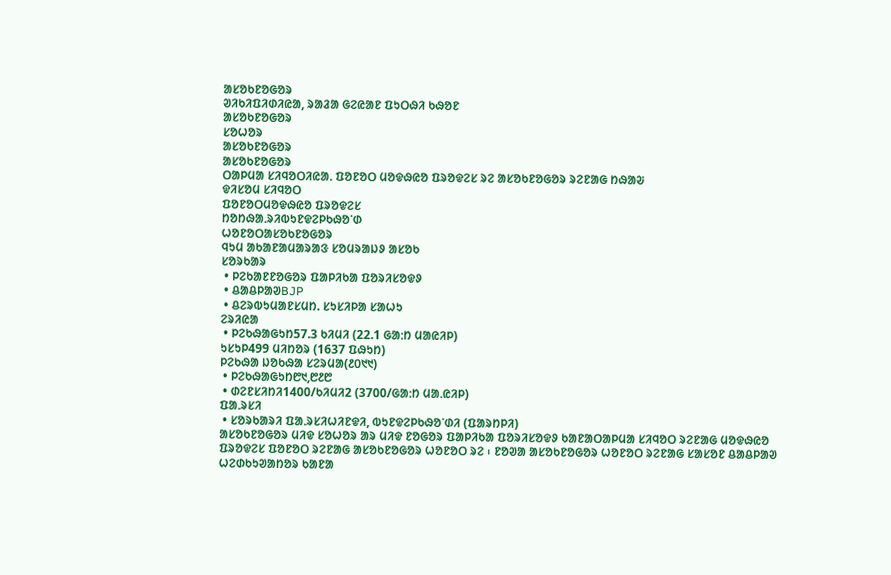ᱟᱥᱚᱠᱱᱚᱜᱚᱨ
ᱣᱤᱠᱤᱯᱤᱰᱤᱭᱟ, ᱨᱟᱲᱟ ᱜᱮᱭᱟᱱ ᱯᱩᱛᱷᱤ ᱠᱷᱚᱱ
ᱟᱥᱚᱠᱱᱚᱜᱚᱨ
ᱥᱚᱦᱚᱨ
ᱟᱥᱚᱠᱱᱚᱜᱚᱨ
ᱟᱥᱚᱠᱱᱚᱜᱚᱨ
ᱛᱟᱞᱢᱟ ᱥᱤᱧᱚᱛᱤᱭᱟᱹ ᱯᱚᱱᱚᱛ ᱢᱚᱫᱷᱭᱚ ᱯᱨᱚᱫᱮᱥ ᱨᱮ ᱟᱥᱚᱠᱱᱚᱜᱚᱨ ᱨᱮᱱᱟᱜ ᱴᱷᱟᱶ
ᱫᱤᱥᱚᱢ ᱥᱤᱧᱚᱛ
ᱯᱚᱱᱚᱛᱢᱚᱫᱷᱭᱚ ᱯᱨᱚᱫᱮᱥ
ᱴᱚᱴᱷᱟᱹᱨᱤᱵᱩᱱᱫᱮᱞᱠᱷᱚᱸᱰ
ᱦᱚᱱᱚᱛᱟᱥᱚᱠᱱᱚᱜᱚᱨ
ᱧᱩᱢ ᱟᱠᱟᱱᱟᱢᱟᱨᱟᱝ ᱥᱚᱢᱨᱟᱡᱽ ᱟᱥᱚᱠ
ᱥᱚᱨᱠᱟᱨ
 • ᱞᱮᱠᱟᱱᱱᱚᱜᱚᱨ ᱯᱟᱞᱤᱠᱟ ᱯᱚᱨᱤᱥᱚᱫᱽ
 • ᱪᱟᱪᱞᱟᱣBJP
 • ᱪᱮᱨᱵᱩᱢᱟᱱᱥᱢᱴ. ᱥᱩᱥᱤᱞᱟ ᱥᱟᱦᱩ
ᱮᱨᱤᱭᱟ
 • ᱞᱮᱠᱷᱟᱜᱩᱴ57.3 ᱠᱤᱢᱤ (22.1 ᱜᱟᱺᱴ ᱢᱟᱭᱤᱞ)
ᱩᱥᱩᱞ499 ᱢᱤᱴᱚᱨ (1637 ᱯᱷᱩᱴ)
ᱞᱮᱠᱷᱟ ᱡᱚᱠᱷᱟ ᱥᱮᱨᱢᱟ(᱒᱐᱑᱑)
 • ᱞᱮᱠᱷᱟᱜᱩᱴ᱘᱑,᱘᱒᱘
 • ᱰᱮᱱᱥᱤᱴᱤ1400/ᱠᱤᱢᱤ2 (3700/ᱜᱟᱺᱴ ᱢᱟᱹᱭᱤᱞ)
ᱯᱟᱹᱨᱥᱤ
 • ᱥᱚᱨᱠᱟᱨᱤ ᱯᱟᱹᱨᱥᱤᱦᱤᱱᱫᱤ, ᱵᱩᱱᱫᱮᱞᱠᱷᱚᱸᱰᱤ (ᱯᱟᱨᱴᱞᱤ)
ᱟᱥᱚᱠᱱᱚᱜᱚᱨ ᱢᱤᱫ ᱥᱚᱦᱚᱨ ᱟᱨ ᱢᱤᱫ ᱱᱚᱜᱚᱨ ᱯᱟᱞᱤᱠᱟ ᱯᱚᱨᱤᱥᱚᱫᱽ ᱠᱟᱱᱟᱛᱟᱞᱢᱟ ᱥᱤᱧᱚᱛ ᱨᱮᱱᱟᱜ ᱢᱚᱫᱷᱭᱚ ᱯᱨᱚᱫᱮᱥ ᱯᱚᱱᱚᱛ ᱨᱮᱱᱟᱜ ᱟᱥᱚᱠᱱᱚᱜᱚᱨ ᱦᱚᱱᱚᱛ ᱨᱮ ᱾ ᱱᱚᱣᱟ ᱟᱥᱚᱠᱱᱚᱜᱚᱨ ᱦᱚᱱᱚᱛ ᱨᱮᱱᱟᱜ ᱥᱟᱥᱚᱱ ᱪᱟᱪᱞᱟᱣ ᱦᱮᱰᱠᱩᱣᱟᱴᱚᱨ ᱠᱟᱱᱟ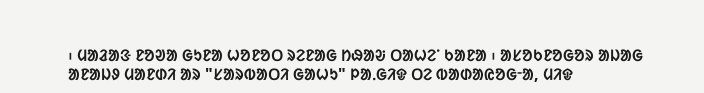᱾ ᱢᱟᱲᱟᱝ ᱱᱚᱣᱟ ᱜᱩᱱᱟ ᱦᱚᱱᱚᱛ ᱨᱮᱱᱟᱜ ᱴᱷᱟᱶ ᱛᱟᱦᱮᱸ ᱠᱟᱱᱟ ᱾ ᱟᱥᱚᱠᱱᱚᱜᱚᱨ ᱟᱡᱟᱜ ᱟᱱᱟᱡᱽ ᱢᱟᱱᱰᱤ ᱟᱨ "ᱥᱟᱨᱵᱟᱛᱤ ᱜᱟᱦᱩ" ᱞᱟᱹᱜᱤᱫ ᱛᱮ ᱵᱟᱰᱟᱭᱚᱜᱼᱟ, ᱢᱤᱫ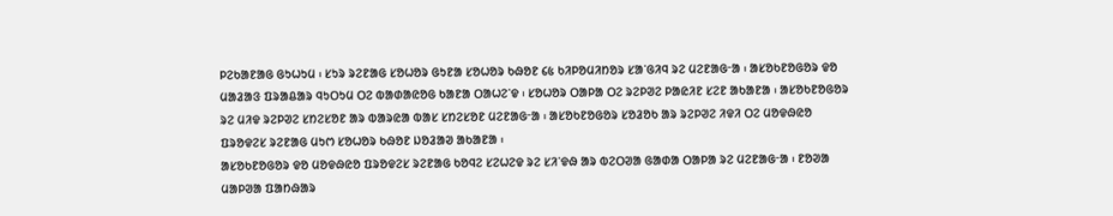ᱞᱮᱠᱟᱱᱟᱜ ᱜᱩᱦᱩᱢ ᱾ ᱥᱩᱨ ᱨᱮᱱᱟᱜ ᱥᱚᱦᱚᱨ ᱜᱩᱱᱟ ᱥᱚᱦᱚᱨ ᱠᱷᱚᱱ ᱔᱕ ᱠᱤᱞᱚᱢᱤᱴᱚᱨ ᱥᱟᱸᱜᱤᱧ ᱨᱮ ᱢᱮᱱᱟᱜᱼᱟ ᱾ ᱟᱥᱚᱠᱱᱚᱜᱚᱨ ᱫᱚ ᱢᱟᱲᱟᱝ ᱯᱨᱟᱪᱟᱨ ᱧᱩᱛᱩᱢ ᱛᱮ ᱵᱟᱰᱟᱭᱚᱜ ᱠᱟᱱᱟ ᱛᱟᱦᱮᱸᱫ ᱾ ᱥᱚᱦᱚᱨ ᱛᱟᱞᱟ ᱛᱮ ᱨᱮᱞᱣᱮ ᱞᱟᱭᱤᱱ ᱥᱮᱱ ᱟᱠᱟᱱᱟ ᱾ ᱟᱥᱚᱠᱱᱚᱜᱚᱨ ᱨᱮ ᱢᱤᱫ ᱨᱮᱞᱣᱮ ᱥᱴᱮᱥᱚᱱ ᱟᱨ ᱵᱟᱨᱭᱟ ᱵᱟᱥ ᱥᱴᱮᱥᱚᱱ ᱢᱮᱱᱟᱜᱼᱟ ᱾ ᱟᱥᱚᱠᱱᱚᱜᱚᱨ ᱥᱚᱲᱚᱠ ᱟᱨ ᱨᱮᱞᱣᱮ ᱤᱫᱤ ᱛᱮ ᱢᱚᱫᱷᱭᱚ ᱯᱨᱚᱫᱮᱥ ᱨᱮᱱᱟᱜ ᱢᱩᱬ ᱥᱚᱦᱚᱨ ᱠᱷᱚᱱ ᱡᱚᱲᱟᱣ ᱟᱠᱟᱱᱟ ᱾
ᱟᱥᱚᱠᱱᱚᱜᱚᱨ ᱫᱚ ᱢᱚᱫᱷᱭᱚ ᱯᱨᱚᱫᱮᱥ ᱨᱮᱱᱟᱜ ᱠᱚᱧᱮ ᱥᱮᱦᱮᱫ ᱨᱮ ᱥᱤᱸᱫᱷ ᱟᱨ ᱵᱮᱛᱣᱟ ᱜᱟᱰᱟ ᱛᱟᱞᱟ ᱨᱮ ᱢᱮᱱᱟᱜᱼᱟ ᱾ ᱱᱚᱣᱟ ᱢᱟᱞᱣᱟ ᱯᱟᱴᱷᱟᱨ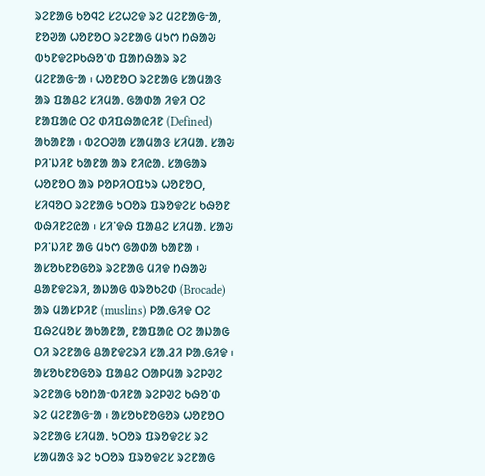ᱨᱮᱱᱟᱜ ᱠᱚᱧᱮ ᱥᱮᱦᱮᱫ ᱨᱮ ᱢᱮᱱᱟᱜᱼᱟ, ᱱᱚᱣᱟ ᱦᱚᱱᱚᱛ ᱨᱮᱱᱟᱜ ᱢᱩᱬ ᱴᱷᱟᱶ ᱵᱩᱱᱫᱮᱞᱠᱷᱚᱸᱰ ᱯᱟᱴᱷᱟᱨ ᱨᱮ ᱢᱮᱱᱟᱜᱼᱟ ᱾ ᱦᱚᱱᱚᱛ ᱨᱮᱱᱟᱜ ᱥᱟᱢᱟᱝ ᱟᱨ ᱯᱟᱪᱮ ᱥᱤᱢᱟᱹ ᱜᱟᱰᱟ ᱤᱫᱤ ᱛᱮ ᱱᱟᱯᱟᱭ ᱛᱮ ᱰᱤᱯᱷᱟᱭᱤᱱ (Defined) ᱟᱠᱟᱱᱟ ᱾ ᱵᱮᱛᱣᱟ ᱥᱟᱢᱟᱝ ᱥᱤᱢᱟᱹ ᱥᱟᱶ ᱞᱤᱸᱡᱤᱱ ᱠᱟᱱᱟ ᱟᱨ ᱱᱤᱭᱟᱹ ᱥᱟᱜᱟᱨ ᱦᱚᱱᱚᱛ ᱟᱨ ᱞᱚᱞᱤᱛᱯᱩᱨ ᱦᱚᱱᱚᱛ, ᱥᱤᱧᱚᱛ ᱨᱮᱱᱟᱜ ᱩᱛᱚᱨ ᱯᱨᱚᱫᱮᱥ ᱠᱷᱚᱱ ᱵᱷᱤᱱᱮᱭᱟ ᱾ ᱥᱤᱸᱫᱷ ᱯᱟᱪᱮ ᱥᱤᱢᱟᱹ ᱥᱟᱶ ᱞᱤᱸᱡᱤᱱ ᱟᱜ ᱢᱩᱬ ᱜᱟᱰᱟ ᱠᱟᱱᱟ ᱾ ᱟᱥᱚᱠᱱᱚᱜᱚᱨ ᱨᱮᱱᱟᱜ ᱢᱤᱫ ᱴᱷᱟᱶ ᱪᱟᱱᱫᱮᱨᱤ, ᱟᱡᱟᱜ ᱵᱨᱚᱠᱮᱰ (Brocade) ᱟᱨ ᱢᱟᱥᱞᱤᱱ (muslins) ᱞᱟᱹᱜᱤᱫ ᱛᱮ ᱯᱷᱮᱢᱚᱥ ᱟᱠᱟᱱᱟ, ᱱᱟᱯᱟᱭ ᱛᱮ ᱟᱡᱟᱜ ᱛᱤ ᱨᱮᱱᱟᱜ ᱪᱟᱱᱫᱮᱨᱤ ᱥᱟᱹᱲᱤ ᱞᱟᱹᱜᱤᱫ ᱾ ᱟᱥᱚᱠᱱᱚᱜᱚᱨ ᱯᱟᱪᱮ ᱛᱟᱞᱢᱟ ᱨᱮᱞᱣᱮ ᱨᱮᱱᱟᱜ ᱠᱚᱴᱟᱼᱵᱤᱱᱟ ᱨᱮᱞᱣᱮ ᱠᱷᱚᱸᱰ ᱨᱮ ᱢᱮᱱᱟᱜᱼᱟ ᱾ ᱟᱥᱚᱠᱱᱚᱜᱚᱨ ᱦᱚᱱᱚᱛ ᱨᱮᱱᱟᱜ ᱥᱤᱢᱟᱹ ᱩᱛᱚᱨ ᱯᱨᱚᱫᱮᱥ ᱨᱮ ᱥᱟᱢᱟᱝ ᱨᱮ ᱩᱛᱚᱨ ᱯᱨᱚᱫᱮᱥ ᱨᱮᱱᱟᱜ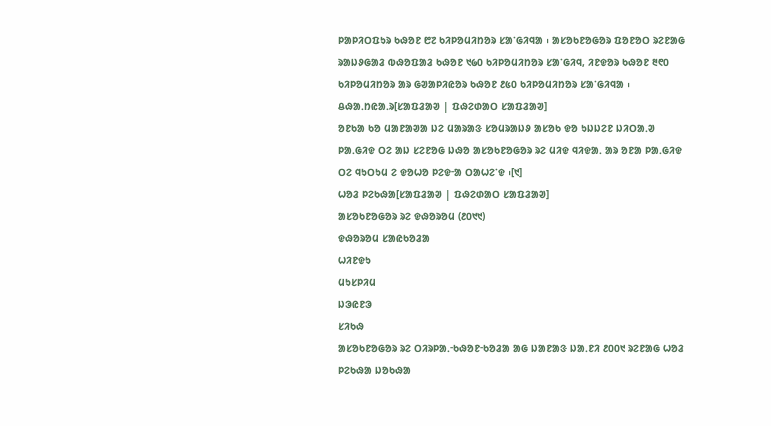ᱞᱟᱞᱤᱛᱯᱩᱨ ᱠᱷᱚᱱ ᱘᱗ ᱠᱤᱞᱚᱢᱤᱴᱚᱨ ᱥᱟᱸᱜᱤᱧᱟ ᱾ ᱟᱥᱚᱠᱱᱚᱜᱚᱨ ᱯᱚᱱᱚᱛ ᱨᱮᱱᱟᱜ ᱨᱟᱡᱽᱜᱟᱲ ᱵᱷᱚᱯᱟᱲ ᱠᱷᱚᱱ ᱑᱙᱐ ᱠᱤᱞᱚᱢᱤᱴᱚᱨ ᱥᱟᱸᱜᱤᱧ, ᱤᱱᱫᱚᱨ ᱠᱷᱚᱱ ᱓᱖᱐ ᱠᱤᱞᱚᱢᱤᱴᱚᱨ ᱟᱨ ᱜᱣᱟᱞᱤᱭᱚᱨ ᱠᱷᱚᱱ ᱒᱕᱐ ᱠᱤᱞᱚᱢᱤᱴᱚᱨ ᱥᱟᱸᱜᱤᱧᱟ ᱾
ᱪᱷᱟᱹᱴᱭᱟᱹᱨ[ᱥᱟᱯᱲᱟᱣ | ᱯᱷᱮᱰᱟᱛ ᱥᱟᱯᱲᱟᱣ]
ᱚᱱᱠᱟ ᱠᱚ ᱢᱟᱱᱟᱣᱟ ᱡᱮ ᱢᱟᱨᱟᱝ ᱥᱚᱢᱨᱟᱡᱽ ᱟᱥᱚᱠ ᱫᱚ ᱩᱡᱡᱮᱱ ᱡᱤᱛᱟᱹᱣ ᱞᱟᱹᱜᱤᱫ ᱛᱮ ᱟᱡ ᱥᱮᱱᱚᱜ ᱡᱷᱚ ᱟᱥᱚᱠᱱᱚᱜᱚᱨ ᱨᱮ ᱢᱤᱫ ᱧᱤᱫᱟᱹ ᱟᱨ ᱚᱱᱟ ᱞᱟᱹᱜᱤᱫ ᱛᱮ ᱧᱩᱛᱩᱢ ᱮ ᱫᱚᱦᱚ ᱞᱮᱫᱼᱟ ᱛᱟᱦᱮᱸᱫ ᱾[᱑]
ᱦᱚᱲ ᱞᱮᱠᱷᱟ[ᱥᱟᱯᱲᱟᱣ | ᱯᱷᱮᱰᱟᱛ ᱥᱟᱯᱲᱟᱣ]
ᱟᱥᱚᱠᱱᱚᱜᱚᱨ ᱨᱮ ᱫᱷᱚᱨᱚᱢ (᱒᱐᱑᱑)
ᱫᱷᱚᱨᱚᱢ ᱥᱟᱭᱠᱚᱲᱟ
ᱦᱤᱱᱫᱩ
ᱢᱩᱥᱞᱤᱢ
ᱡᱳᱭᱱᱳ
ᱥᱤᱠᱷ
ᱟᱥᱚᱠᱱᱚᱜᱚᱨ ᱨᱮ ᱛᱤᱨᱞᱟᱹᱼᱠᱷᱚᱱᱼᱠᱚᱲᱟ ᱟᱜ ᱡᱟᱱᱟᱝ ᱡᱟᱹᱱᱤ ᱒᱐᱐᱑ ᱨᱮᱱᱟᱜ ᱦᱚᱲ ᱞᱮᱠᱷᱟ ᱡᱚᱠᱷᱟ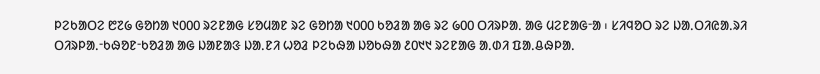ᱞᱮᱠᱟᱛᱮ ᱘᱗᱙ ᱜᱚᱴᱟ ᱑᱐᱐᱐ ᱨᱮᱱᱟᱜ ᱥᱚᱢᱟᱱ ᱨᱮ ᱜᱚᱴᱟ ᱑᱐᱐᱐ ᱠᱚᱲᱟ ᱟᱜ ᱨᱮ ᱙᱐᱐ ᱛᱤᱨᱞᱟᱹ ᱟᱜ ᱢᱮᱱᱟᱜᱼᱟ ᱾ ᱥᱤᱧᱚᱛ ᱨᱮ ᱡᱟᱹᱛᱤᱭᱟᱹᱨᱤ ᱛᱤᱨᱞᱟᱹᱼᱠᱷᱚᱱᱼᱠᱚᱲᱟ ᱟᱜ ᱡᱟᱱᱟᱝ ᱡᱟᱹᱱᱤ ᱦᱚᱲ ᱞᱮᱠᱷᱟ ᱡᱚᱠᱷᱟ ᱒᱐᱑᱑ ᱨᱮᱱᱟᱜ ᱟᱹᱰᱤ ᱯᱟᱹᱪᱷᱞᱟᱹ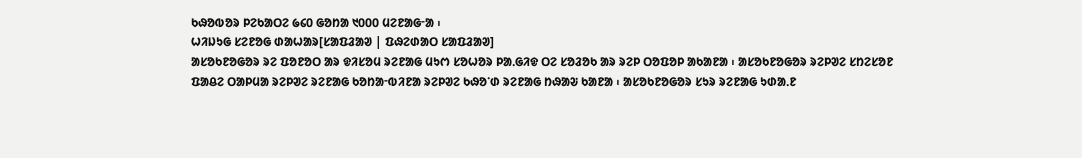ᱠᱷᱚᱵᱚᱨ ᱞᱮᱠᱟᱛᱮ ᱙᱔᱐ ᱜᱚᱴᱟ ᱑᱐᱐᱐ ᱢᱮᱱᱟᱜᱼᱟ ᱾
ᱦᱤᱡᱩᱜ ᱥᱮᱱᱚᱜ ᱰᱟᱦᱟᱨ[ᱥᱟᱯᱲᱟᱣ | ᱯᱷᱮᱰᱟᱛ ᱥᱟᱯᱲᱟᱣ]
ᱟᱥᱚᱠᱱᱚᱜᱚᱨ ᱨᱮ ᱯᱚᱱᱚᱛ ᱟᱨ ᱫᱤᱥᱚᱢ ᱨᱮᱱᱟᱜ ᱢᱩᱬ ᱥᱚᱦᱚᱨ ᱞᱟᱹᱜᱤᱫ ᱛᱮ ᱥᱚᱲᱚᱠ ᱟᱨ ᱨᱮᱞ ᱛᱚᱯᱚᱞ ᱟᱠᱟᱱᱟ ᱾ ᱟᱥᱚᱠᱱᱚᱜᱚᱨ ᱨᱮᱞᱣᱮ ᱥᱴᱮᱥᱚᱱ ᱯᱟᱪᱮ ᱛᱟᱞᱢᱟ ᱨᱮᱞᱣᱮ ᱨᱮᱱᱟᱜ ᱠᱚᱴᱟᱼᱵᱤᱱᱟ ᱨᱮᱞᱣᱮ ᱠᱷᱚᱸᱰ ᱨᱮᱱᱟᱜ ᱴᱷᱟᱶ ᱠᱟᱱᱟ ᱾ ᱟᱥᱚᱠᱱᱚᱜᱚᱨ ᱥᱩᱨ ᱨᱮᱱᱟᱜ ᱩᱰᱟᱹᱱ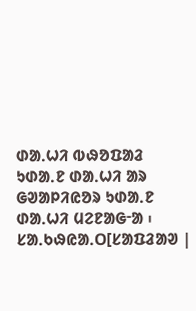ᱰᱟᱹᱦᱤ ᱵᱷᱚᱯᱟᱲ ᱩᱰᱟᱹᱱ ᱰᱟᱹᱦᱤ ᱟᱨ ᱜᱣᱟᱞᱤᱭᱚᱨ ᱩᱰᱟᱹᱱ ᱰᱟᱹᱦᱤ ᱢᱮᱱᱟᱜᱼᱟ ᱾
ᱥᱟᱹᱠᱷᱭᱟᱹᱛ[ᱥᱟᱯᱲᱟᱣ |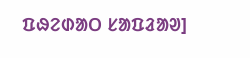ᱯᱷᱮᱰᱟᱛ ᱥᱟᱯᱲᱟᱣ]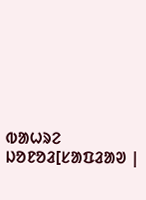ᱵᱟᱦᱨᱮ ᱡᱚᱱᱚᱲ[ᱥᱟᱯᱲᱟᱣ |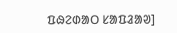ᱯᱷᱮᱰᱟᱛ ᱥᱟᱯᱲᱟᱣ]